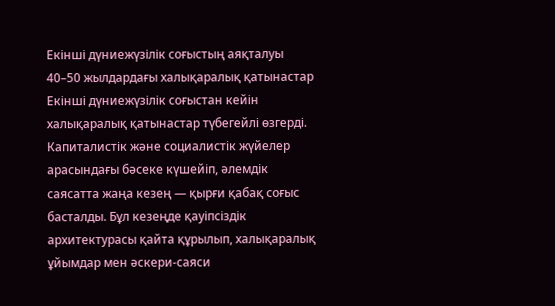Екінші дүниежүзілік соғыстың аяқталуы
40–50 жылдардағы халықаралық қатынастар
Екінші дүниежүзілік соғыстан кейін халықаралық қатынастар түбегейлі өзгерді. Капиталистік және социалистік жүйелер арасындағы бәсеке күшейіп, әлемдік саясатта жаңа кезең — қырғи қабақ соғыс басталды. Бұл кезеңде қауіпсіздік архитектурасы қайта құрылып, халықаралық ұйымдар мен әскери-саяси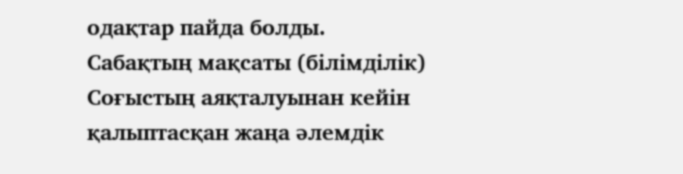одақтар пайда болды.
Сабақтың мақсаты (білімділік)
Соғыстың аяқталуынан кейін қалыптасқан жаңа әлемдік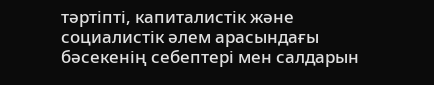тәртіпті, капиталистік және социалистік әлем арасындағы бәсекенің себептері мен салдарын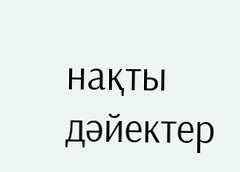нақты дәйектер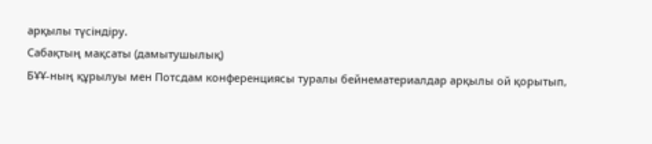арқылы түсіндіру.
Сабақтың мақсаты (дамытушылық)
БҰҰ-ның құрылуы мен Потсдам конференциясы туралы бейнематериалдар арқылы ой қорытып,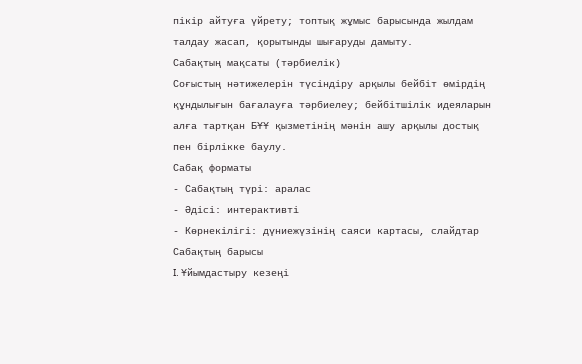пікір айтуға үйрету; топтық жұмыс барысында жылдам талдау жасап, қорытынды шығаруды дамыту.
Сабақтың мақсаты (тәрбиелік)
Соғыстың нәтижелерін түсіндіру арқылы бейбіт өмірдің құндылығын бағалауға тәрбиелеу; бейбітшілік идеяларын алға тартқан БҰҰ қызметінің мәнін ашу арқылы достық пен бірлікке баулу.
Сабақ форматы
- Сабақтың түрі: аралас
- Әдісі: интерактивті
- Көрнекілігі: дүниежүзінің саяси картасы, слайдтар
Сабақтың барысы
I. Ұйымдастыру кезеңі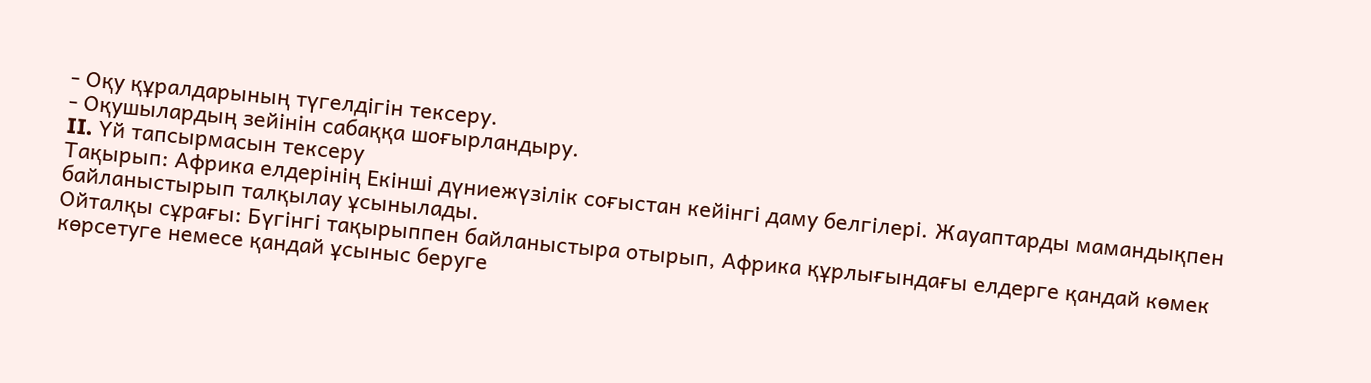- Оқу құралдарының түгелдігін тексеру.
- Оқушылардың зейінін сабаққа шоғырландыру.
II. Үй тапсырмасын тексеру
Тақырып: Африка елдерінің Екінші дүниежүзілік соғыстан кейінгі даму белгілері. Жауаптарды мамандықпен байланыстырып талқылау ұсынылады.
Ойталқы сұрағы: Бүгінгі тақырыппен байланыстыра отырып, Африка құрлығындағы елдерге қандай көмек көрсетуге немесе қандай ұсыныс беруге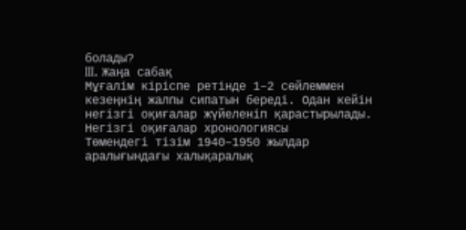болады?
III. Жаңа сабақ
Мұғалім кіріспе ретінде 1–2 сөйлеммен кезеңнің жалпы сипатын береді. Одан кейін негізгі оқиғалар жүйеленіп қарастырылады.
Негізгі оқиғалар хронологиясы
Төмендегі тізім 1940–1950 жылдар аралығындағы халықаралық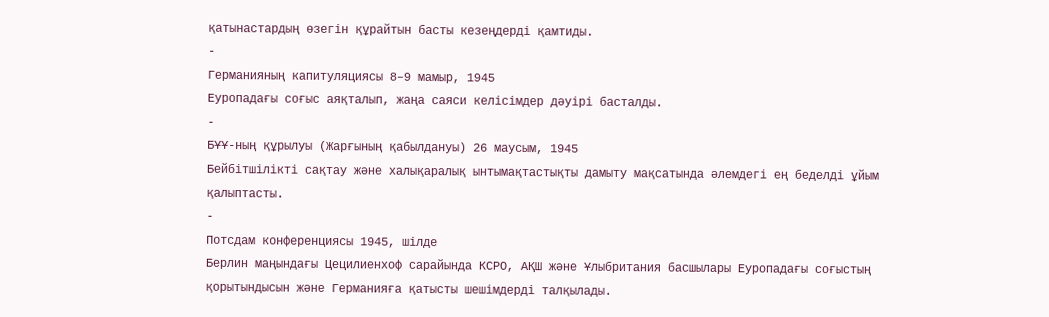қатынастардың өзегін құрайтын басты кезеңдерді қамтиды.
-
Германияның капитуляциясы 8–9 мамыр, 1945
Еуропадағы соғыс аяқталып, жаңа саяси келісімдер дәуірі басталды.
-
БҰҰ-ның құрылуы (Жарғының қабылдануы) 26 маусым, 1945
Бейбітшілікті сақтау және халықаралық ынтымақтастықты дамыту мақсатында әлемдегі ең беделді ұйым қалыптасты.
-
Потсдам конференциясы 1945, шілде
Берлин маңындағы Цецилиенхоф сарайында КСРО, АҚШ және Ұлыбритания басшылары Еуропадағы соғыстың қорытындысын және Германияға қатысты шешімдерді талқылады.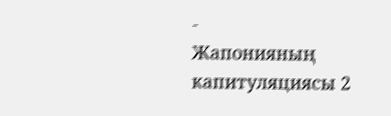-
Жапонияның капитуляциясы 2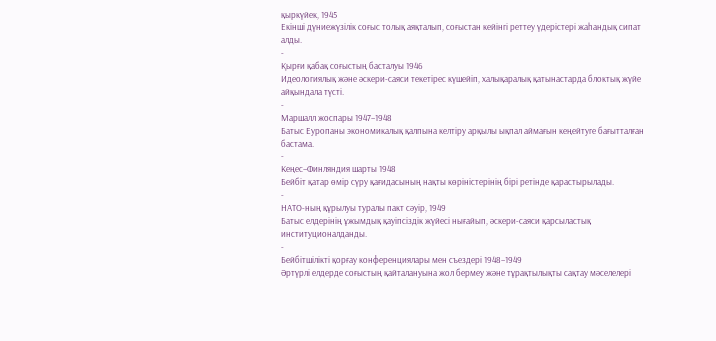қыркүйек, 1945
Екінші дүниежүзілік соғыс толық аяқталып, соғыстан кейінгі реттеу үдерістері жаһандық сипат алды.
-
Қырғи қабақ соғыстың басталуы 1946
Идеологиялық және әскери-саяси текетірес күшейіп, халықаралық қатынастарда блоктық жүйе айқындала түсті.
-
Маршалл жоспары 1947–1948
Батыс Еуропаны экономикалық қалпына келтіру арқылы ықпал аймағын кеңейтуге бағытталған бастама.
-
Кеңес–Финляндия шарты 1948
Бейбіт қатар өмір сүру қағидасының нақты көріністерінің бірі ретінде қарастырылады.
-
НАТО-ның құрылуы туралы пакт сәуір, 1949
Батыс елдерінің ұжымдық қауіпсіздік жүйесі нығайып, әскери-саяси қарсыластық институционалданды.
-
Бейбітшілікті қорғау конференциялары мен съездері 1948–1949
Әртүрлі елдерде соғыстың қайталануына жол бермеу және тұрақтылықты сақтау мәселелері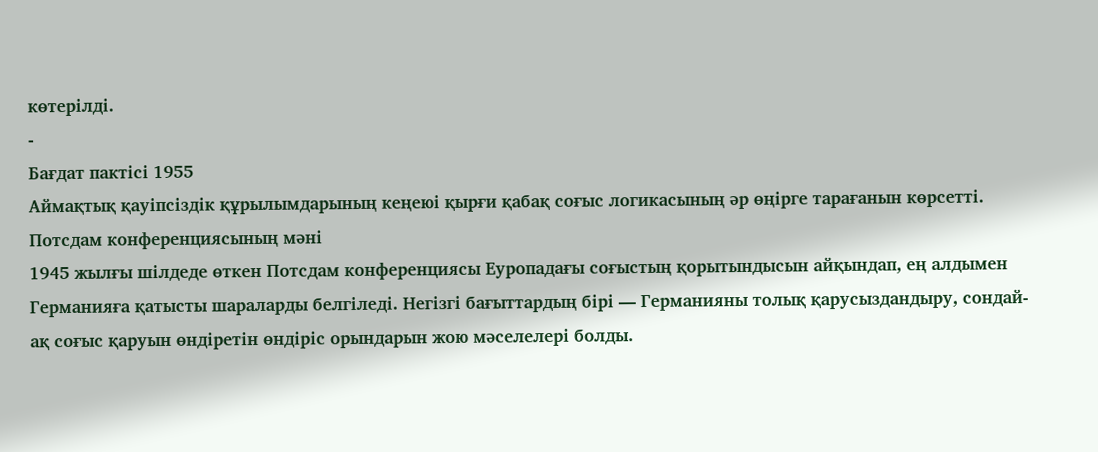көтерілді.
-
Бағдат пактісі 1955
Аймақтық қауіпсіздік құрылымдарының кеңеюі қырғи қабақ соғыс логикасының әр өңірге тарағанын көрсетті.
Потсдам конференциясының мәні
1945 жылғы шілдеде өткен Потсдам конференциясы Еуропадағы соғыстың қорытындысын айқындап, ең алдымен Германияға қатысты шараларды белгіледі. Негізгі бағыттардың бірі — Германияны толық қарусыздандыру, сондай-ақ соғыс қаруын өндіретін өндіріс орындарын жою мәселелері болды.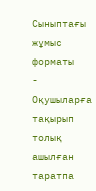Сыныптағы жұмыс форматы
- Оқушыларға тақырып толық ашылған таратпа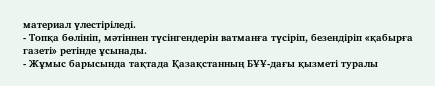материал үлестіріледі.
- Топқа бөлініп, мәтіннен түсінгендерін ватманға түсіріп, безендіріп «қабырға газеті» ретінде ұсынады.
- Жұмыс барысында тақтада Қазақстанның БҰҰ-дағы қызметі туралы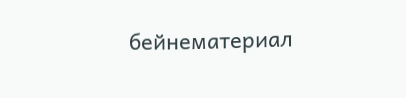бейнематериал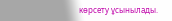көрсету ұсынылады.